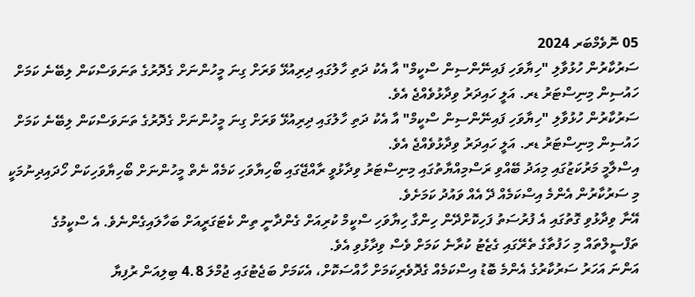05 ނޮވެމްބަރ 2024
ސަރުކާރުން ހުޅުވާލި "ހިޔާވަހި ފައިނޭންސިން ސްކީމް" އާ އެކު ދަތި ހާލުގައި ދިރިއުޅޭ ވަރަށް ގިނަ މީހުންނަށް ގެދޮރުގެ ތަނަވަސްކަން ލިބޭނެ ކަމަށް ހައުސިން މިނިސްޓަރު ޑރ. އަލީ ހައިދަރު ވިދާޅުވެއްޖެ އެވެ.
ސަރުކާރުން ހުޅުވާލި "ހިޔާވަހި ފައިނޭންސިން ސްކީމް" އާ އެކު ދަތި ހާލުގައި ދިރިއުޅޭ ވަރަށް ގިނަ މީހުންނަށް ގެދޮރުގެ ތަނަވަސްކަން ލިބޭނެ ކަމަށް ހައުސިން މިނިސްޓަރު ޑރ. އަލީ ހައިދަރު ވިދާޅުވެއްޖެ އެވެ.
އިސްލާމީ މަރުކަޒުގައި މިއަދު ބޭއްވި ރަސްމިއްޔާތުގައި މިނިސްޓަރު ވިދާޅުވީ ރާއްޖޭގައި ބޯހިޔާވަހި ކަމެއް ނެތް މީހުންނަށް ބޯހިޔާވަހިކަން ހޯދައިދިނުމަކީ މި ސަރުކާރުން އެންމެ އިސްކަމެއް ދޭ އެއް ވައުދު ކަމަށެވެ.
އޭނާ ވިދާޅުވި ގޮތުގައި އެ ފުރުސަތު ފަހިކޮށްދޭން ހިންގާ ހިޔާވަހި ސްކީމް ކުރިއަށް ގެންދާނީ ތިން ކެޓަގަރީއަށް ބަހާލައިގެންނެވެ. އެ ސްކީމުގެ ތަފްސީލްތައް މި ހަފުތާގެ ތެރޭގައި ގެޒެޓު ކުރާނެ ކަމަށް ވެސް ވިދާޅުވި އެވެ.
އަންނަ އަހަރު ސަރުކާރުގެ އެންމެ ބޮޑު އިސްކަމެއް ގެދޮވެރިކަމަށް ހާއްސަކޮށް، އެކަމަށް ބަޖެޓުގައި ޖުމްލަ 4.8 ބިލިއަން ރުފިޔާ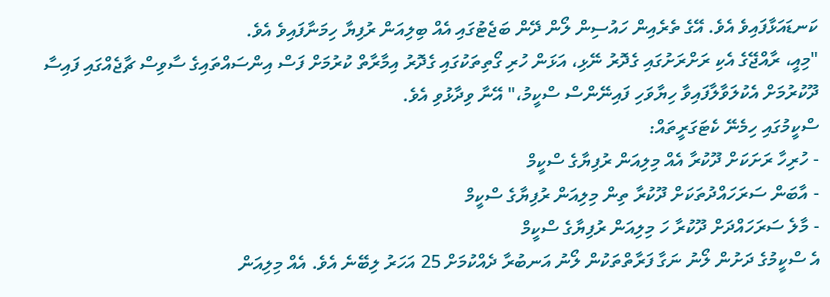ކަނޑައަޅާފައިވެ އެވެ. އޭގެ ތެރެއިން ހައުސިން ލޯން ދޭން ބަޖެޓުގައި އެއް ބިލިއަން ރުފިޔާ ހިމަނާފައިވެ އެވެ.
"މިއީ، ރާއްޖޭގެ އެކި ރަށްރަށުގައި ގެދޮރު ނޭޅި، އަޅަން ހުރި ގޯތިތަކުގައި ގެދޮރު އިމާރާތް ކުރުމަށް ފަސް އިންސައްތައިގެ ސާވިސް ޗާޖެއްގައި ފައިސާ ދޫކުރުމަށް އެކުލަވާލާފައިވާ ހިޔާވަހި ފައިނޭންސް ސްކީމު،" އޭނާ ވިދާޅުވި އެވެ.
ސްކީމުގައި ހިމެނޭ ކެޓަގަރީތައް:
- ހުރިހާ ރަށަކަށް ދޫކުރާ އެއް މިލިއަން ރުފިޔާގެ ސްކީމް
- އާބަން ސަރަހައްދުތަކަށް ދޫކުރާ ތިން މިލިއަން ރުފިޔާގެ ސްކީމް
- މާލެ ސަރަހައްދަށް ދޫކުރާ ހަ މިލިއަން ރުފިޔާގެ ސްކީމް
އެ ސްކީމުގެ ދަށުން ލޯނު ނަގާ ފަރާތްތަކުން ލޯނު އަނބުރާ ދެއްކުމަށް 25 އަހަރު ލިބޭނެ އެވެ. އެއް މިލިއަން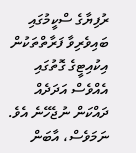ރުފިޔާގެ ސްކީމުގައި ބައިވެރިވާ ފަރާތްތަކުން އިކުއިޓީގެ ގޮތުގައި އެއްވެސް އަދަދެއް ދައްކަން ނުޖެހޭނެ އެވެ. ނަމަވެސް، އާބަން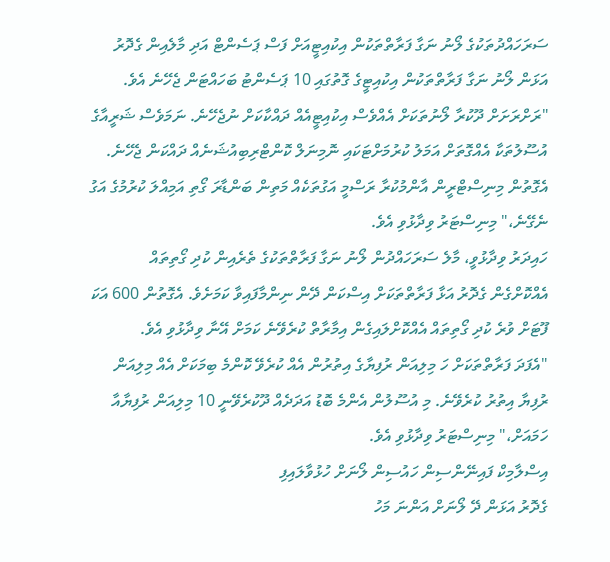ސަރަހައްދުތަކުގެ ލޯނު ނަގާ ފަރާތްތަކުން އިކުއިޓީއަށް ފަސް ޕަސެންޓް އަދި މާލެއިން ގެދޮރު އަޅަން ލޯނު ނަގާ ފަރާތްތަކުން އިކުއިޓީގެ ގޮތުގައި 10 ޕަސެންޓު ބަހައްޓަން ޖެހޭނެ އެވެ.
"ރަށްރަށަށް ދޫކުރާ ލޯނުތަކަށް އެއްވެސް އިކުއިޓީއެއް ދައްކާކަށް ނުޖެހޭނެ. ނަމަވެސް ޝަރީއާގެ އުސޫލުތަކާ އެއްގޮތަށް އަމަލު ކުރުމަށްޓަކައި ނޮމިނަލް ކޮންޓްރިބިއުޝަނެއް ދައްކަން ޖެހޭނެ. އެގޮތުން މިނިސްޓްރީން އާންމުކުރާ ރަސްމީ އަގުތަކެއް މަތިން ބަންޑާރަ ގޯތި އަމިއްލަ ކުރުމުގެ އަގު ނެގޭނެ،" މިނިސްޓަރު ވިދާޅުވި އެވެ.
ހައިދަރު ވިދާޅުވީ، މާލެ ސަރަހައްދުން ލޯނު ނަގާ ފަރާތްތަކުގެ ތެރެއިން ކުދި ގޯތިތައް އެއްކޮށްގެން ގެދޮރު އަޅާ ފަރާތްތަކަށް އިސްކަން ދޭން ނިންމާފައިވާ ކަމަށެވެ. އެގޮތުން 600 އަކަ ފޫޓަށް ވުރެ ކުދި ގޯތިތައް އެއްކޮށްލައިގެން އިމާރާތް ކުރެވޭނެ ކަމަށް އޭނާ ވިދާޅުވި އެވެ.
"އެފަދަ ފަރާތްތަކަށް ހަ މިލިއަން ރުފިޔާގެ އިތުރުން އެއް ކުރެވޭ ކޮންމެ ބިމަކަށް އެއް މިލިއަން ރުފިޔާ އިތުރު ކުރެވޭނެ. މި އުސޫލުން އެންމެ ބޮޑު އަދަދެއް ދޫކުރެވޭނީ 10 މިލިއަން ރުފިޔާއާ ހަމައަށް،" މިނިސްޓަރު ވިދާޅުވި އެވެ.
އިސްލާމިކް ފައިނޭންސިން ހައުސިން ލޯނަށް ހުޅުވާލައިފި
ގެދޮރު އަޅަން ދޭ ލޯނަށް އަންނަ މަހު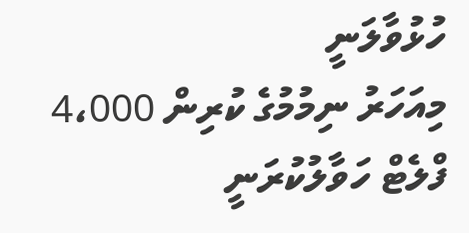ހުޅުވާލަނީ
މިއަހަރު ނިމުމުގެ ކުރިން 4،000 ފްލެޓް ހަވާލުކުރަނީ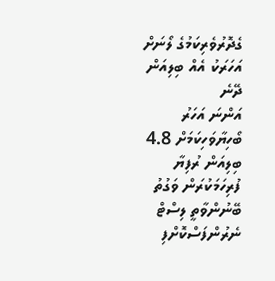ގެދޮރުވެރިކަމުގެ ލޯނަށް އަހަރަކު އެއް ބިލިއަން ދޭނެ
އަންނަ އަހަރު ބޯހިޔާވަހިކަމަށް 4.8 ބިލިއަން ރުފިޔާ
ފުރިހަމަކުރަން ވަގުތު ބޭނުންވާތީ ލިސްޓް ނެރުންފަސްކޮށްފި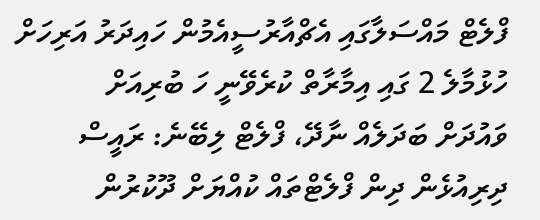ފްލެޓް މައްސަލާގައި އެޗްއާރުސީއެމުން ހައިދަރު އަރިހަށް
ހުޅުމާލެ 2 ގައި އިމާރާތް ކުރެވޭނީ ހަ ބުރިއަށް
ވައުދަށް ބަދަލެއް ނާދޭ، ފްލެޓް ލިބޭނެ: ރައީސް
ދިރިއުޅެން ދިން ފްލެޓްތައް ކުއްޔަށް ދޫކުރުން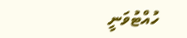ހުއްޓުވަނީ